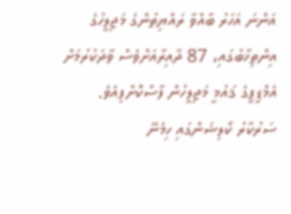އަންނަ އަހަރު ބާއްވާ ރައްޔިތުންގެ މަޖިލީހުގެ އިންތިޚާބުގައި، 87 ދާއިރާއަށްވެސް ވާދަކުރުމަށް އެމްޑީޕީގެ ޤައުމީ މަޖިލީހުން ފާސްކޮށްފިއެވެ.
ސަރުކާރު ކޯލިޝަންގައި ހިމެނޭ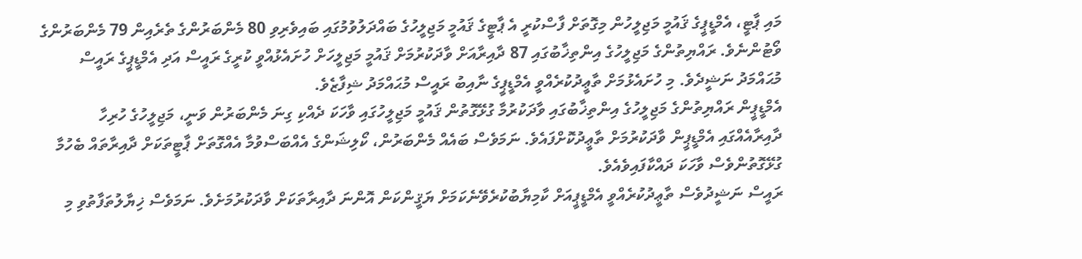މައި ޕާޓީ، އެމްޑީޕީގެ ޤައުމީ މަޖިލީހުން މިގޮތަށް ފާސްކުރީ އެ ޕާޓީގެ ޤައުމީ މަޖިލީހުގެ ބައްދަލުވުމުގައި ބައިވެރިވި 80 މެންބަރުންގެ ތެރެއިން 79 މެންބަރުންގެ ވޯޓުންނެވެ. ރައްޔިތުންގެ މަޖިލީހުގެ އިންތިޚާބުގައި 87 ދާއިރާއަށް ވާދަކުރުމަށް ޤައުމީ މަޖިލީހަށް ހުށައެޅުއްވީ ކުރީގެ ރައީސް އަދި އެމްޑީޕީގެ ރައީސް މުޙައްމަދު ނަޝީދެވެ. މި ހުށައެޅުމަށް ތާޢީދުކުރެއްވީ އެމްޑީޕީގެ ނާއިބު ރައީސް މުޙައްމަދު ޝިފާޒެވެ.
އެމްޑީޕީން ރައްޔިތުންގެ މަޖިލީހުގެ އިންތިޚާބުގައި ވާދަކުރުމާ ގުޅޭގޮތުން ޤައުމީ މަޖިލީހުގައި ވާހަކަ ދެއްކި ގިނަ މެންބަރުން ވަނީ، މަޖިލީހުގެ ހުރިހާ ދާއިރާއެއްގައި އެމްޑީޕީން ވާދަކުރުމަށް ތާޢީދުކޮށްފައެވެ. ނަމަވެސް ބައެއް މެންބަރުން، ކޯލިޝަންގެ އެއްބަސްވުމާ އެއްގޮތަށް ޕާޓީތަކަށް ދާއިރާތައް ބެހުމާ ގުޅޭގޮތުންވެސް ވާހަކަ ދައްކާފައިވެއެވެ.
ރައީސް ނަޝީދުވެސް ތާޢީދުކުރެއްވީ އެމްޑީޕީއަށް ކާމިޔާބުކުރެވޭނެކަމަށް ޔަޤީންކަން އޮންނަ ދާއިރާތަކަށް ވާދަކުރުމަށެވެ. ނަމަވެސް ޚިޔާލުތަފާތުވި މި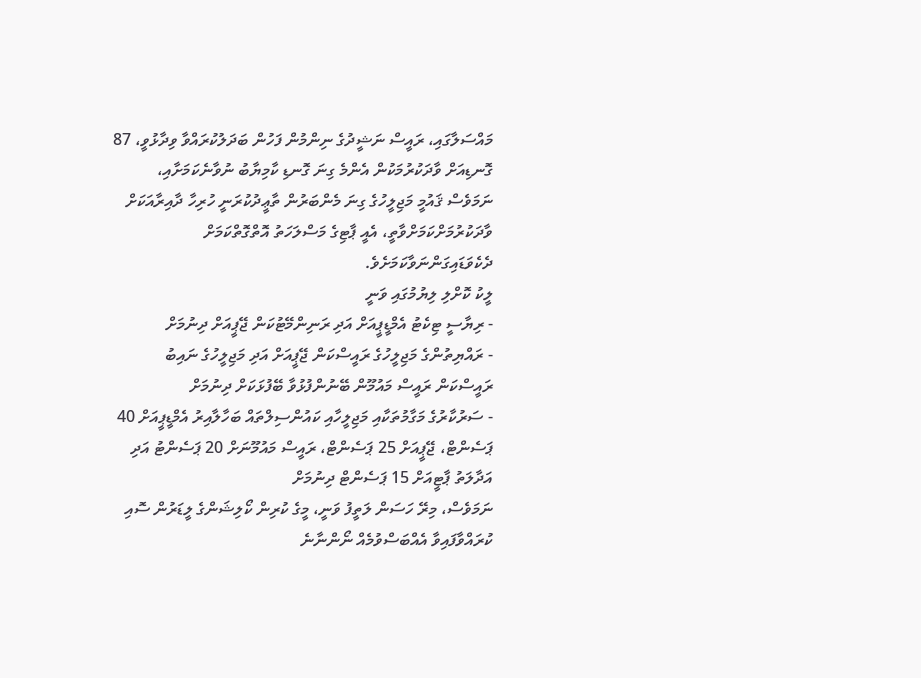މައްސަލާގައި، ރައީސް ނަޝީދުގެ ނިންމުން ފަހުން ބަދަލުކުރައްވާ ވިދާޅުވީ، 87 ގޮނޑިއަށް ވާދަކުރުމަކުން އެންމެ ގިނަ ގޮނޑި ކާމިޔާބު ނުވާނެކަމަށާއި، ނަމަވެސް ޤައުމީ މަޖިލީހުގެ ގިނަ މެންބަރުން ތާޢީދުކުރަނީ ހުރިހާ ދާއިރާއަކަށް ވާދަކުރުމަށްކަމަށްވާތީ، އެއީ ޕާޓިގެ މަސްލަހަތު އޮތްގޮތްކަމަށް ދެކެވަޑައިގަންނަވާކަމަށެވެ.
ލީކު ކޮށްލި ލިޔުމުގައި ވަނީ
- ރިޔާސީ ޓިކެޓު އެމްޑީޕީއަށް އަދި ރަނިންމޭޓުކަން ޖޭޕީއަށް ދިނުމަށް
- ރައްޔިތުންގެ މަޖިލީހުގެ ރައީސްކަން ޖޭޕީއަށް އަދި މަޖިލީހުގެ ނައިބު ރައީސްކަން ރައީސް މައުމޫން ބޭނުންފުޅުވާ ބޭފުޅަކަށް ދިނުމަށް
- ސަރުކާރުގެ މަގާމުތަކާއި މަޖިލީހާއި ކައުންސިލްތައް ބަހާލާއިރު އެމްޑީޕީއަށް 40 ޕަސެންޓް، ޖޭޕީއަށް 25 ޕަސެންޓް، ރައީސް މައުމޫނަށް 20 ޕަސެންޓު އަދި އަދާލަތު ޕާޓީއަށް 15 ޕަސެންޓް ދިނުމަށް
ނަމަވެސް، މިރޭ ހަސަން ލަތީފު ވަނީ، މީގެ ކުރިން ކޯލިޝަންގެ ލީޑަރުން ސޮއި ކުރައްވާފައިވާ އެއްބަސްވުމެއް ނޯންނާނެ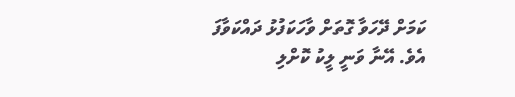ކަމަށް ދޭހަވާ ގޮތަށް ވާހަކަފުޅު ދައްކަވާފަ އެވެ. އޭނާ ވަނީ ލީކު ކޮށްލި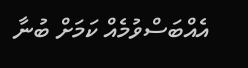އެއްބަސްވުމެއް ކަމަށް ބުނާ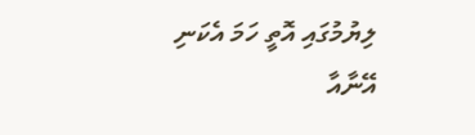ލިޔުމުގައި އޮތީ ހަމަ އެކަނި އޭނާއާ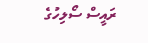ރައީސް ސޯލިހުގެ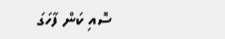ސޮއި ކަން ފާހަގަ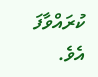ކުރައްވާފަ އެވެ.